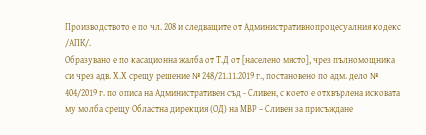Производството е по чл. 208 и следващите от Административнопроцесуалния кодекс /АПК/.
Образувано е по касационна жалба от Т.Д от [населено място], чрез пълномощника си чрез адв. Х.Х срещу решение № 248/21.11.2019 г., постановено по адм. дело № 404/2019 г. по описа на Административен съд - Сливен, с което е отхвърлена исковата му молба срещу Областна дирекция (ОД) на МВР – Сливен за присъждане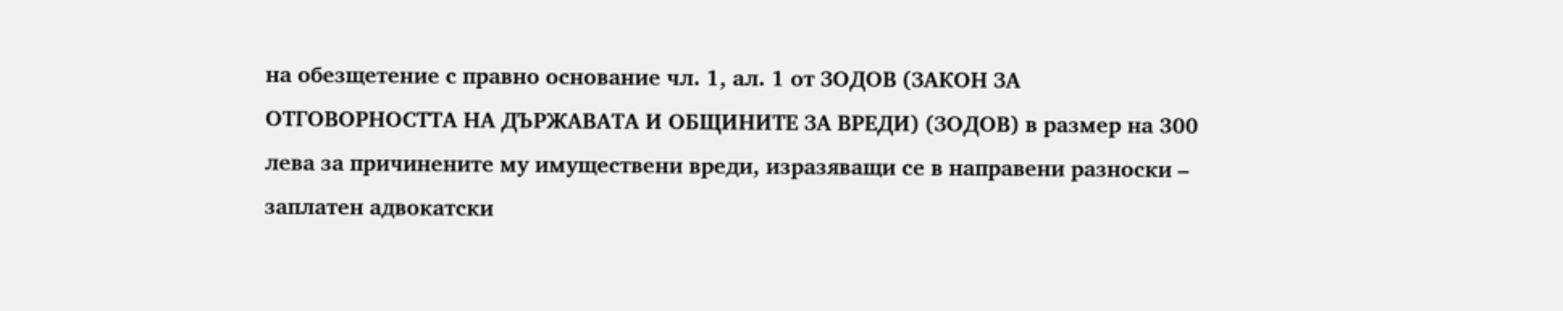на обезщетение с правно основание чл. 1, ал. 1 от ЗОДОВ (ЗАКОН ЗА ОТГОВОРНОСТТА НА ДЪРЖАВАТА И ОБЩИНИТЕ ЗА ВРЕДИ) (ЗОДОВ) в размер на 300 лева за причинените му имуществени вреди, изразяващи се в направени разноски – заплатен адвокатски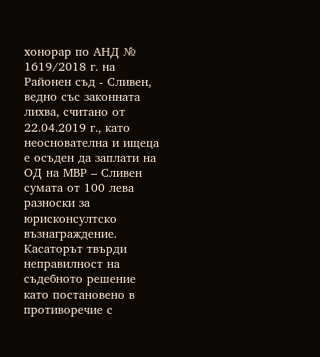хонорар по АНД № 1619/2018 г. на Районен съд - Сливен, ведно със законната лихва, считано от 22.04.2019 г., като неоснователна и ищеца е осъден да заплати на ОД на МВР – Сливен сумата от 100 лева разноски за юрисконсултско възнаграждение. Касаторът твърди неправилност на съдебното решение като постановено в противоречие с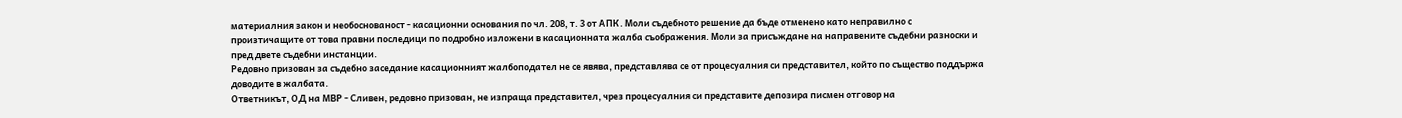материалния закон и необоснованост - касационни основания по чл. 208, т. 3 от АПК. Моли съдебното решение да бъде отменено като неправилно с произтичащите от това правни последици по подробно изложени в касационната жалба съображения. Моли за присъждане на направените съдебни разноски и пред двете съдебни инстанции.
Редовно призован за съдебно заседание касационният жалбоподател не се явява, представлява се от процесуалния си представител, който по същество поддържа доводите в жалбата.
Ответникът, ОД на МВР - Сливен, редовно призован, не изпраща представител, чрез процесуалния си представите депозира писмен отговор на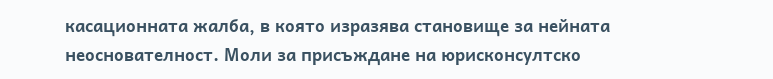касационната жалба, в която изразява становище за нейната неоснователност. Моли за присъждане на юрисконсултско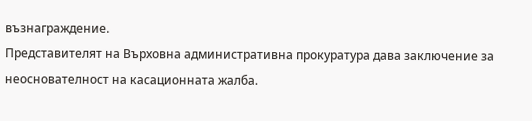възнаграждение.
Представителят на Върховна административна прокуратура дава заключение за неоснователност на касационната жалба.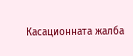Касационната жалба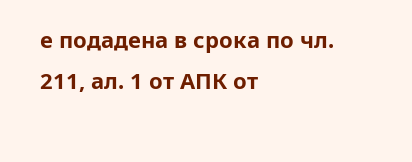е подадена в срока по чл. 211, ал. 1 от АПК от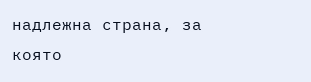надлежна страна, за която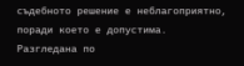съдебното решение е неблагоприятно, поради което е допустима.
Разгледана по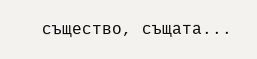същество, същата...